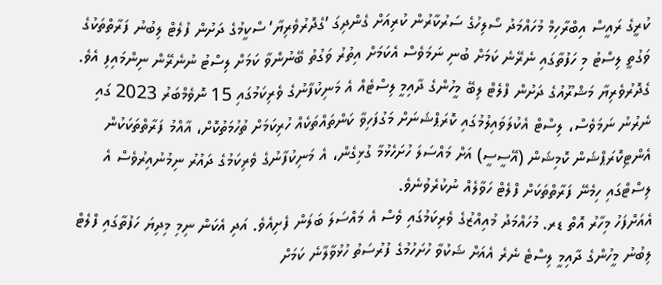ކުރީގެ ރައީސް އިބްރާހިމް މުހައްމަދު ސޯލިހުގެ ސަރުކާރުން ކުރިއަށް ގެންދިގަ ’ގެދޮރުވެރިޔާ‘ ސްކީމުގެ ދަށުން ފުލެޓް ލިބުނު ފަރާތްތަކުގެ ވަގުތީ ލިސްޓު މި ހަފުތާގައި ނެރޭނެ ކަމަށް ބުނި ނަމަވެސް އެކަމަށް އިތުރު ވަގުތު ބޭނުންވާ ކަމަށް ލިސްޓު ނުނެރޭން ނިންމައިފި އެވެ.
ގެދޮރުވެރިޔާ މަޝްރޫއުގެ ދަށުން ފްލެޓް ލިބޭ މީހުންގެ ދާއިމީ ލިސްޓެއް އެ މަނިކުފާނުގެ ވެރިކަމުގައި 15 ނޮވެމްބަރު 2023 ގައި ނެރުނު ނަމަވެސް، ލިސްޓް އެކުލަވައިލުމުގައި ކޮރަޕްޝަނަށް މަގުފަހިވާ ކަންތައްތަކެއް ހުރިކަމަށް ތުހުމަތުކޮށް، އާއްމު ފަރާތްތަކަކުން އެންޓިކޮރަޕްޝަން ކޮމިޝަން (އޭސީސީ) އަށް މައްސަލަ ހުށަހެޅުމާ ގުޅިގެން، އެ މަނިކުފާނުގެ ވެރިކަމުގެ ދައުރު ނިމުނުއިރުވެސް އެ ލިސްޓްގައި ހިމެނޭ ފަރާތްތަކަށް ފްލެޓް ހަވާލެއް ނުކުރެވުނެވެ.
އެއަށްފަހު މިހާރު އޮތް ޑރ. މުހައްމަދު މުއިއްޒުގެ ވެރިކަމުގައި ވެސް އެ މައްސަލަ ބަލަން ފެށިއެވެ. އަދި އެކަން ނިމި މިދިޔަ ހަފުތާގައި ފްލެޓް ލިބުނު މީހުންގެ ދާއިމީ ލިސްޓެ ނެރެ އެއަށް ޝަކުވާ ހުށަހުމުގެ ފުރުސަތު ހުޅުވާލާނެ ކަމަށް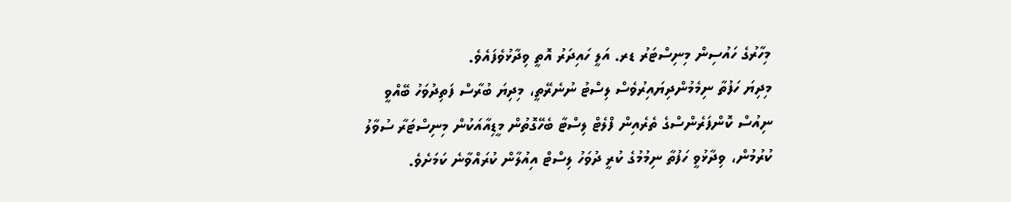މިހާރުގެ ހައުސިން މިނިސްޓަރު ޑރ. އަލީ ހައިދަރު އޮތީ ވިދާޅުވެފައެވެ.
މިދިޔަ ހަފުތާ ނިމެމުންދިޔައިރުވެސް ލިސްޓު ނުނެރޭތީ، މިދިޔަ ބުރާސް ފަތިދުވަހު ބޭއްވީ ނިއުސް ކޮންފަރެންސްގެ ތެރެއިން ފްލެޓް ލިސްޓާ ބެހޭގޮތުން މީޑިއާއަކުން މިނިސްޓަރާ ސުވާލު ކުރުމުން، ވިދާޅުވީ ހަފުތާ ނިމުމުގެ ކުރީ ދުވަހު ލިސްޓް އިއުލާން ކުރައްވާނެ ކަމަށެވެ.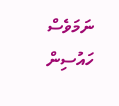ނަމަވެސް ހައުސިން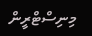މިނިސްޓްރީން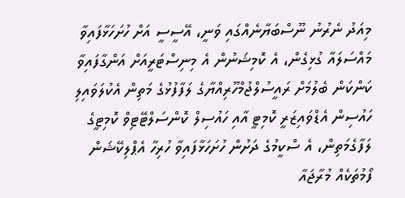މިއަދު ނެރުނު ނޫސްބަޔާނެއްގައި ވަނީ، އޭސީސީ އަށް ހުށަހަޅާފައިވާ މައްސަލައާ ގުޅިގެން، އެ ކޮމިޝަނުން އެ މިނިސްޓަރީއަށް އަންގާފައިވާ ކަންކަން ބެލުމަށް ރައީސުލްޖުމްހޫރިއްޔާގެ ލަފާފުޅުގެ މަތިން އެކުލަވައިލި ހައުސިން އެޑްވައިޒަރީ ކޮމިޓީ އާއި ހައުސިލް ކޮންސަލްޓޭޓިވް ކޮމިޓީގެ ލަފާގެމަތިން، އެ ސްކީމުގެ ދަށުން ހުށަހަޅާފައިވާ ހުރިހާ އެޕްލިކޭޝަން ފޯމުތަކެއް މުރާޖައާ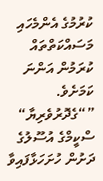ކުރުމުގެ އެންމެހައި މަސައްކަތްތައް ކުރަމުން އަންނަ ކަމަށެވެ.
”“ގެދޮރުވެރިޔާ“ ސްކީމްގެ އުސޫލުގެ ދަށުން ހުށަހަޅާފައިވާ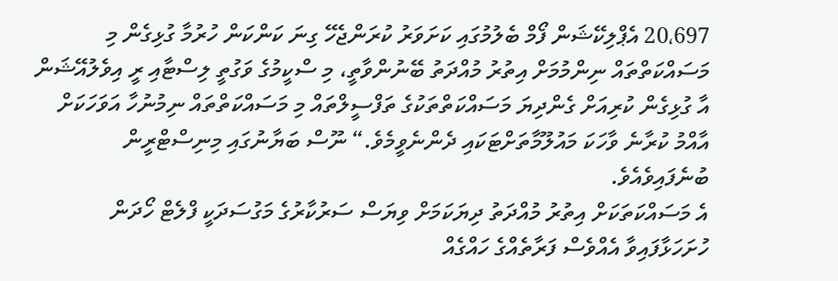20،697 އެޕްލިކޭޝަން ފޯމް ބެލުމުގައި ކަށަވަރު ކުރަންޖެހޭ ގިނަ ކަންކަން ހުރުމާ ގުޅިގެން މި މަސައްކަތްތައް ނިންމުމަށް އިތުރު މުއްދަތު ބޭނުންވާތީ، މި ސްކީމުގެ ވަގުތީ ލިސްޓާއި ރީ އިވެލުއޭޝަން އާ ގުޅިގެން ކުރިއަށް ގެންދިޔަ މަސައްކަތްތަކުގެ ތަފްސީލްތައް މި މަސައްކަތްތައް ނިމުނުހާ އަވަހަކަށް އާއްމު ކުރާނެ ވާހަކަ މައުލޫމާތަށްޓަކައި ދެންނެވީމެވެ.“ ނޫސް ބަޔާނުގައި މިނިސްޓްރީން ބުނެފައިވެއެވެ.
އެ މަސައްކަތަކަށް އިތުރު މުއްދަތު ދިޔަކަމަށް ވިޔަސް ސަރުކާރުގެ މަގުސަދަކީ ފްލެޓް ހޯދަން ހުށަހަޅާފައިވާ އެއްވެސް ފަރާތެއްގެ ހައްގެއް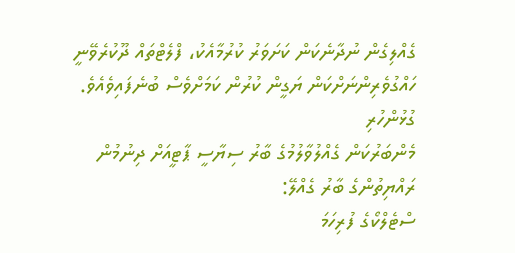ގެއްލިގެން ނުދާނެކަން ކަށަވަރު ކުރުމާއެކު، ފްލެޓްތައް ދޫކުރެވޭނީ ހައްގުވެރިންނަށްކަން ޔަގީން ކުރުން ކަމަށްވެސް ބުނެފައިވެއެވެ.
ގުޅުންހުރި
މެންބަރުކަން ގެއްލުވާލުމުގެ ބާރު ސިޔާސީ ޕާޓީއަށް ދިނުމުން ރައްޔިތުންގެ ބާރު ގެއްލޭ:
ސްޓެލްކޯގެ ފުރިހަމަ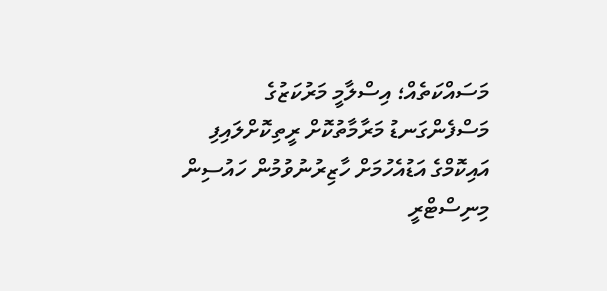މަސައްކަތެއް؛ އިސްލާމީ މަރުކަޒުގެ މަސްފެންގަނޑު މަރާމާތުކޮށް ރީތިކޮށްލައިފި
އައިކޮމްގެ އަޑުއެހުމަށް ހާޒިރުނުވުމުން ހައުސިން މިނިސްޓްރީ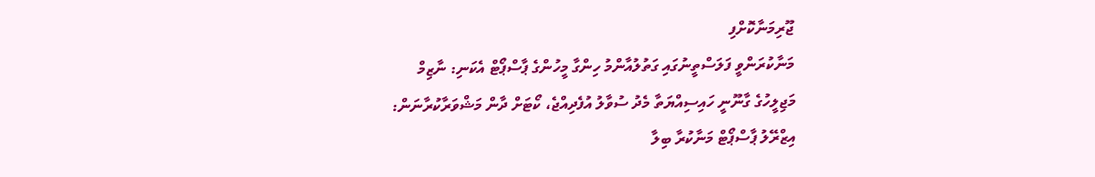ޖޫރިމަނާކޮށްފި
މަނާކުރަންވީ ފަލަސްތީނުގައި ގަތުލުއާންމު ހިންގާ މީހުންގެ ޕާސްޕޯޓް އެކަނި: ނާޒިމް
މަޖިލީހުގެ ގާނޫނީ ހައިސިއްޔަތާ މެދު ސުވާލު އުފެދިއްޖެ، ކޯޓަށް ދާން މަޝްވަރާކުރާނަން:
އިޒްރޭލު ޕާސްޕޯޓް މަނާކުރާ ބިލާ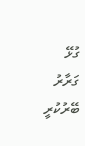ގުޅޭ ގަރާރު ބޭރުކުރީ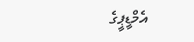އެމްޑީޕީގެ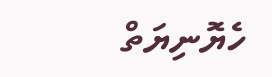ހެޔޮނިޔަތް